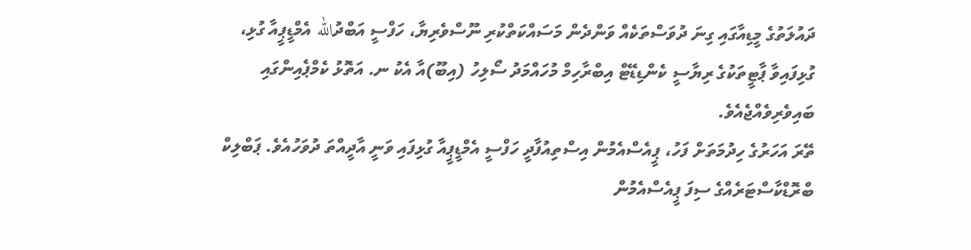ދައުލަތުގެ މީޑިއާގައި ގިނަ ދުވަސްތަކެއް ވަންދެން މަސައްކަތްކުރި ނޫސްވެރިޔާ، ހަފްސީ އަބްދުالله އެމްޑީޕީއާ ގުޅި، ގުޅިފައިވާ ޕާޓީތަކުގެ ރިޔާސީ ކެންޑިޑޭޓް އިބްރާހިމް މުހައްމަދު ސޯލިހު (އިބޫ)އާ އެކު ނ. އަތޮޅު ކެމްޕެއިންގައި ބައިވެރިވެއްޖެއެވެ.
ތޭރަ އަހަރުގެ ހިދުމަތަށް ފަހު، ޕީއެސްއެމުން އިސްތިއުފާދީ ހަފްސީ އެމްޑީޕީއާ ގުޅިފައި ވަނީ އާދީއްތަ ދުވަހުއެވެ. ޕަބްލިކް ބްރޮޑްކާސްޓަރެއްގެ ސިފަ ޕީއެސްއެމުން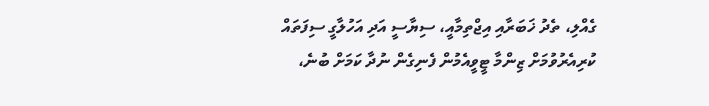ގެއްލި، ތެދު ޚަބަރާއި އިޖްތިމާއީ، ސިޔާސީ އަދި އަހުލާގީ ސިފަތައް ކުރިއެރުވުމަށް ޒިންމާ ޓީވީއެމުން ފެނިގެން ނުދާ ކަމަށް ބުނެ،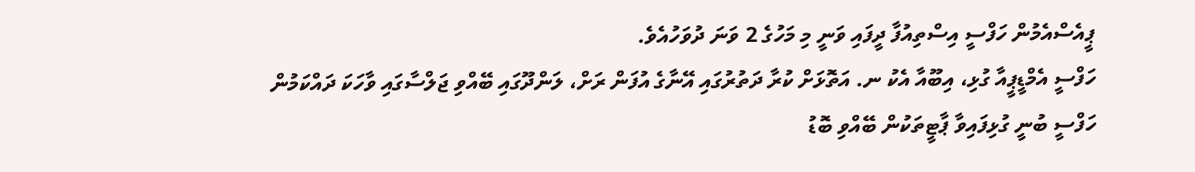ޕީއެސްއެމުން ހަފްސީ އިސްތިއުފާ ދީފައި ވަނީ މި މަހުގެ 2 ވަނަ ދުވަހުއެވެ.
ހަފްސީ އެމްޑީޕީއާ ގުޅި، އިބޫއާ އެކު ނ. އަތޮޅަށް ކުރާ ދަތުރުގައި އޭނާގެ އުފަން ރަށް، ލަންދޫގައި ބޭއްވި ޖަލްސާގައި ވާހަކަ ދައްކަމުން ހަފްސީ ބުނީ ގުޅިފައިވާ ޕާޓީތަކުން ބޭއްވި ބޮޑު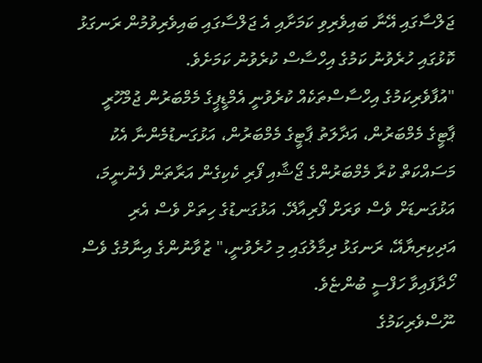ޖަލްސާގައި އޭނާ ބައިވެރިވި ކަމަށާއި އެ ޖަލްސާގައި ބައިވެރިވުމުން ރަނގަޅު ކޮޅުގައި ހުރެވުނު ކަމުގެ އިހްސާސް ކުރެވުނު ކަމަށެވެ.
"އުފާވެރިކަމުގެ އިހްސާސްތަކެއް ކުރެވުނީ އެމްޑީޕީގެ މެމްބަރުން ޖުމްހޫރީ ޕާޓީގެ މެމްބަރުން، އަދާލަތު ޕާޓީގެ މެމްބަރުން، އަޅުގަނޑުމެންނާ އެކު މަސައްކަތް ކުރާ މެމްބަރުންގެ ޖޯޝާއި ފޯރި ކެކިގެން އަރާތަން ފެނުނީމަ، އަޅުގަނޑަށް ވެސް ވަރަށް ފޯރިއާދޭ. އަޅުގަނޑުގެ ހިތަށް ވެސް އެރި އަދިކިރިޔާއޭ، ރަނގަޅު ދިމާލުގައި މި ހުރެވުނީ،" ޒުވާނުންގެ އިނާމުގެ ވެސް ހޯދާފައިވާ ހަފްސީ ބުންޏެވެ.
ނޫސްވެރިކަމުގެ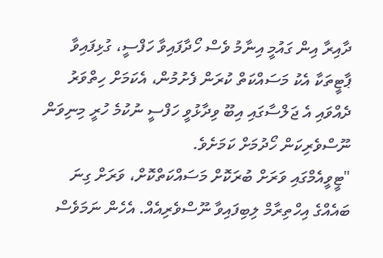ދާއިރާ އިން ގައުމީ އިނާމު ވެސް ހޯދާފައިވާ ހަފްސީ، ގުޅިފައިވާ ޕާޓީތަކާ އެކު މަސައްކަތް ކުރަން ފެށުމުން، އެކަމަށް ހިތްވަރު ދެއްވައި އެ ޖަލްސާގައި އިބޫ ވިދާޅުވީ ހަފްސީ ނުކުމެ ހުރީ މިނިވަން ނޫސްވެރިކަން ހޯދުމަށް ކަމަށެވެ.
"ޓީވީއެމްގައި ވަރަށް ބުރަކޮށް މަސައްކަތްކޮށް، ވަރަށް ގިނަ ބައެއްގެ އިހްތިރާމް ލިބިފައިވާ ނޫސްވެރިއެއް. އެހެން ނަމަވެސް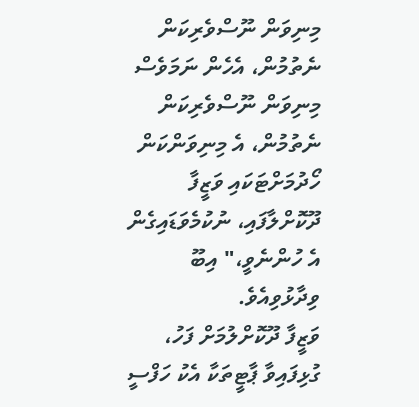މިނިވަން ނޫސްވެރިކަން ނެތުމުން، އެހެން ނަމަވެސް މިނިވަން ނޫސްވެރިކަން ނެތުމުން، އެ މިނިވަންކަން ހޯދުމަށްޓަކައި ވަޒީފާ ދޫކޮށްލާފައި، ނުކުމެވަޑައިގެން އެ ހުންނެވީ،" އިބޫ ވިދާޅުވިއެވެ.
ވަޒީފާ ދޫކޮށްލުމަށް ފަހު، ގުޅިފައިވާ ޕާޓީތަކާ އެކު ހަފްސީ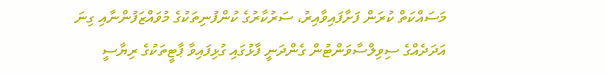މަސައްކަތް ކުރަން ފަށާފައިވާއިރު، ސަރުކާރުގެ ކުންފުނިތަކުގެ މުވައްޒަފުންނާއި ގިނަ އަދަދެއްގެ ސިވިލްސާވަންޓުން ގެންދަނީ ފާޅުގައި ގުޅިފައިވާ ޕާޓީތަކުގެ ރިޔާސީ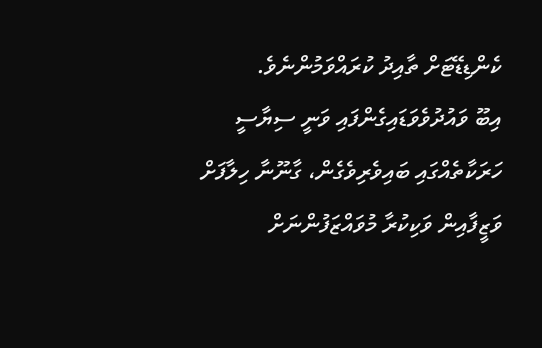ކެންޑިޑޭޓަށް ތާއިދު ކުރައްވަމުންނެވެ.
އިބޫ ވައުދުވެވަޑައިގެންފައި ވަނީ ސިޔާސީ ހަރަކާތެއްގައި ބައިވެރިވެގެން، ގާނޫނާ ހިލާފަށް ވަޒީފާއިން ވަކިކުރާ މުވައްޒަފުންނަށް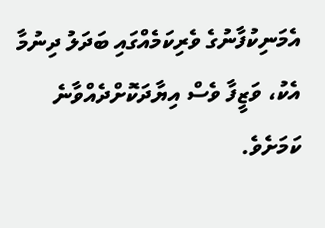އެމަނިކުފާނުގެ ވެރިކަމެއްގައި ބަދަލު ދިނުމާ އެކު، ވަޒީފާ ވެސް އިޔާދަކޮށްދެއްވާނެ ކަމަށެވެ.